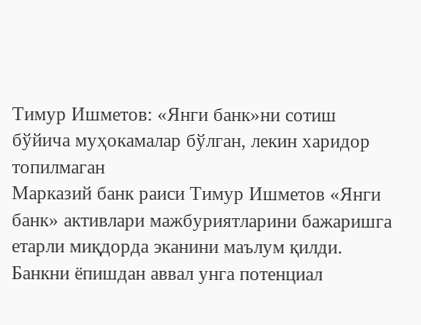Тимур Ишметов: «Янги банк»ни сотиш бўйича муҳокамалар бўлган, лекин харидор топилмаган
Марказий банк раиси Тимур Ишметов «Янги банк» активлари мажбуриятларини бажаришга етарли миқдорда эканини маълум қилди. Банкни ёпишдан аввал унга потенциал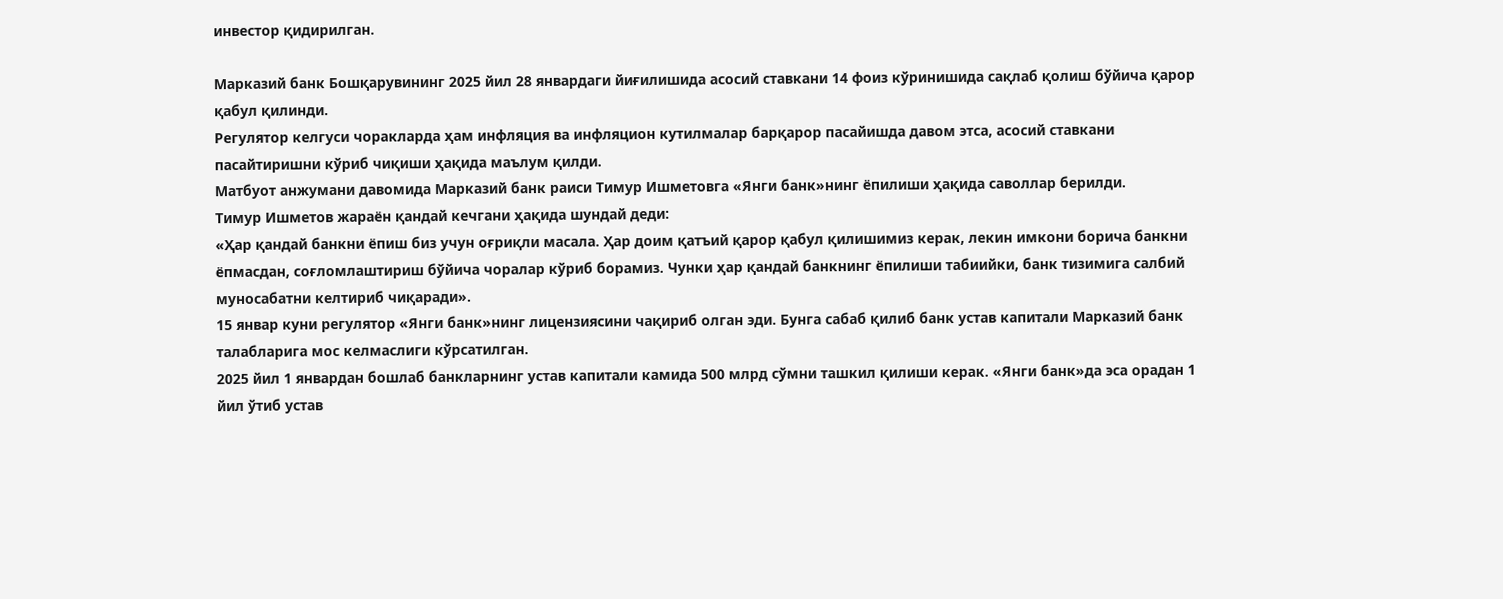инвестор қидирилган.

Марказий банк Бошқарувининг 2025 йил 28 январдаги йиғилишида асосий ставкани 14 фоиз кўринишида сақлаб қолиш бўйича қарор қабул қилинди.
Регулятор келгуси чоракларда ҳам инфляция ва инфляцион кутилмалар барқарор пасайишда давом этса, асосий ставкани пасайтиришни кўриб чиқиши ҳақида маълум қилди.
Матбуот анжумани давомида Марказий банк раиси Тимур Ишметовга «Янги банк»нинг ёпилиши ҳақида саволлар берилди.
Тимур Ишметов жараён қандай кечгани ҳақида шундай деди:
«Ҳар қандай банкни ёпиш биз учун оғриқли масала. Ҳар доим қатъий қарор қабул қилишимиз керак, лекин имкони борича банкни ёпмасдан, соғломлаштириш бўйича чоралар кўриб борамиз. Чунки ҳар қандай банкнинг ёпилиши табиийки, банк тизимига салбий муносабатни келтириб чиқаради».
15 январ куни регулятор «Янги банк»нинг лицензиясини чақириб олган эди. Бунга сабаб қилиб банк устав капитали Марказий банк талабларига мос келмаслиги кўрсатилган.
2025 йил 1 январдан бошлаб банкларнинг устав капитали камида 500 млрд сўмни ташкил қилиши керак. «Янги банк»да эса орадан 1 йил ўтиб устав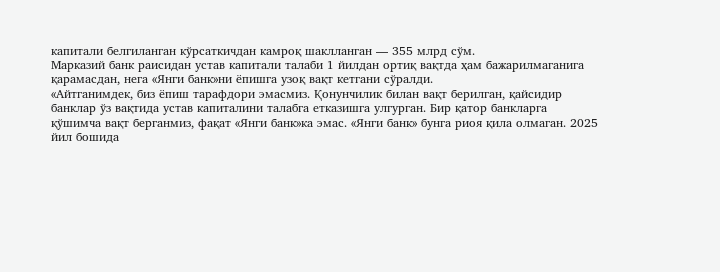капитали белгиланган кўрсаткичдан камроқ шаклланган — 355 млрд сўм.
Марказий банк раисидан устав капитали талаби 1 йилдан ортиқ вақтда ҳам бажарилмаганига қарамасдан, нега «Янги банк»ни ёпишга узоқ вақт кетгани сўралди.
«Айтганимдек, биз ёпиш тарафдори эмасмиз. Қонунчилик билан вақт берилган, қайсидир банклар ўз вақтида устав капиталини талабга етказишга улгурган. Бир қатор банкларга қўшимча вақт берганмиз, фақат «Янги банк»ка эмас. «Янги банк» бунга риоя қила олмаган. 2025 йил бошида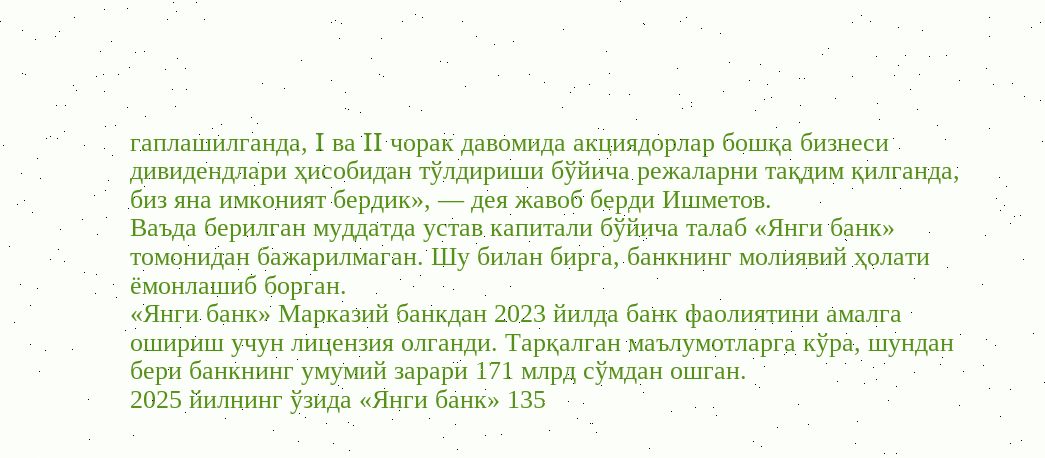гаплашилганда, I ва II чорак давомида акциядорлар бошқа бизнеси дивидендлари ҳисобидан тўлдириши бўйича режаларни тақдим қилганда, биз яна имконият бердик», — дея жавоб берди Ишметов.
Ваъда берилган муддатда устав капитали бўйича талаб «Янги банк» томонидан бажарилмаган. Шу билан бирга, банкнинг молиявий ҳолати ёмонлашиб борган.
«Янги банк» Марказий банкдан 2023 йилда банк фаолиятини амалга ошириш учун лицензия олганди. Тарқалган маълумотларга кўра, шундан бери банкнинг умумий зарари 171 млрд сўмдан ошган.
2025 йилнинг ўзида «Янги банк» 135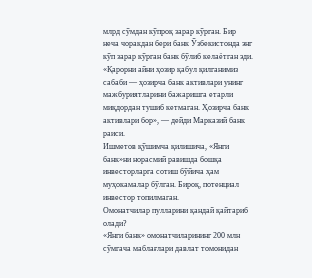млрд сўмдан кўпроқ зарар кўрган. Бир неча чоракдан бери банк Ўзбекистонда энг кўп зарар кўрган банк бўлиб келаётган эди.
«Қарорни айни ҳозир қабул қилганимиз сабаби — ҳозирча банк активлари унинг мажбуриятларини бажаришга етарли миқдордан тушиб кетмаган. Ҳозирча банк активлари бор», — дейди Марказий банк раиси.
Ишметов қўшимча қилишича, «Янги банк»ни норасмий равишда бошқа инвесторларга сотиш бўйича ҳам муҳокамалар бўлган. Бироқ, потенциал инвестор топилмаган.
Омонатчилар пулларини қандай қайтариб олади?
«Янги банк» омонатчиларининг 200 млн сўмгача маблағлари давлат томонидан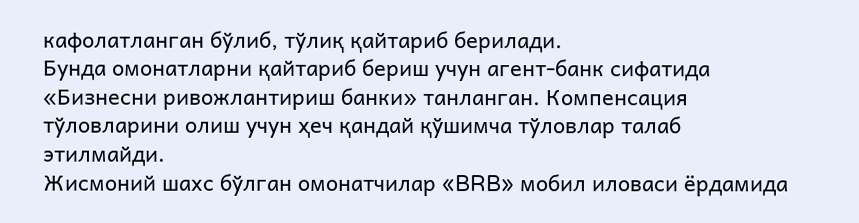кафолатланган бўлиб, тўлиқ қайтариб берилади.
Бунда омонатларни қайтариб бериш учун агент-банк сифатида «Бизнесни ривожлантириш банки» танланган. Компенсация тўловларини олиш учун ҳеч қандай қўшимча тўловлар талаб этилмайди.
Жисмоний шахс бўлган омонатчилар «BRB» мобил иловаси ёрдамида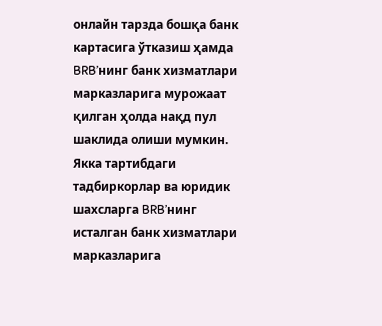онлайн тарзда бошқа банк картасига ўтказиш ҳамда BRB’нинг банк хизматлари марказларига мурожаат қилган ҳолда нақд пул шаклида олиши мумкин.
Якка тартибдаги тадбиркорлар ва юридик шахсларга BRB’нинг исталган банк хизматлари марказларига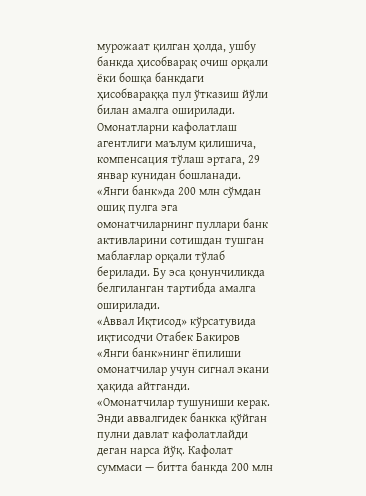мурожаат қилган ҳолда, ушбу банкда ҳисобварақ очиш орқали ёки бошқа банкдаги ҳисобвараққа пул ўтказиш йўли билан амалга оширилади.
Омонатларни кафолатлаш агентлиги маълум қилишича, компенсация тўлаш эртага, 29 январ кунидан бошланади.
«Янги банк»да 200 млн сўмдан ошиқ пулга эга омонатчиларнинг пуллари банк активларини сотишдан тушган маблағлар орқали тўлаб берилади. Бу эса қонунчиликда белгиланган тартибда амалга оширилади.
«Аввал Иқтисод» кўрсатувида иқтисодчи Отабек Бакиров «Янги банк»нинг ёпилиши омонатчилар учун сигнал экани ҳақида айтганди.
«Омонатчилар тушуниши керак. Энди аввалгидек банкка қўйган пулни давлат кафолатлайди деган нарса йўқ. Кафолат суммаси — битта банкда 200 млн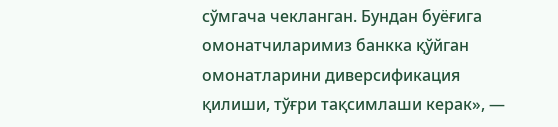сўмгача чекланган. Бундан буёғига омонатчиларимиз банкка қўйган омонатларини диверсификация қилиши, тўғри тақсимлаши керак», —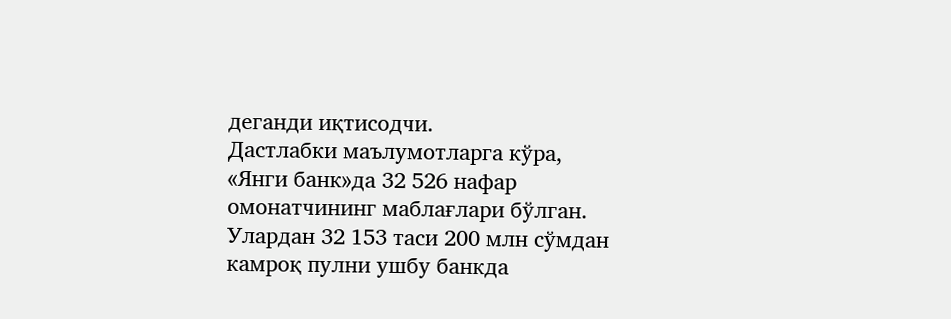деганди иқтисодчи.
Дастлабки маълумотларга кўра, «Янги банк»да 32 526 нафар омонатчининг маблағлари бўлган. Улардан 32 153 таси 200 млн сўмдан камроқ пулни ушбу банкда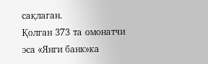сақлаган.
Қолган 373 та омонатчи эса «Янги банк»ка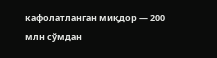кафолатланган миқдор — 200 млн сўмдан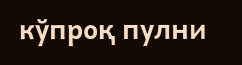кўпроқ пулни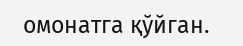омонатга қўйган.